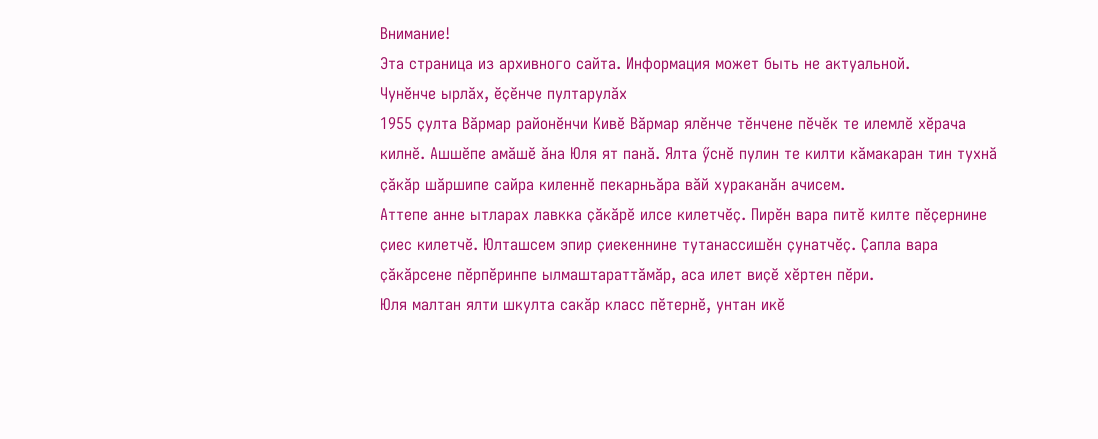Внимание!
Эта страница из архивного сайта. Информация может быть не актуальной.
Чунӗнче ырлӑх, ӗҫӗнче пултарулӑх
1955 ҫулта Вӑрмар районӗнчи Кивӗ Вӑрмар ялӗнче тӗнчене пӗчӗк те илемлӗ хӗрача килнӗ. Ашшӗпе амӑшӗ ӑна Юля ят панӑ. Ялта ӳснӗ пулин те килти кӑмакаран тин тухнӑ ҫӑкӑр шӑршипе сайра киленнӗ пекарньӑра вӑй хураканӑн ачисем.
Аттепе анне ытларах лавкка ҫӑкӑрӗ илсе килетчӗҫ. Пирӗн вара питӗ килте пӗҫернине ҫиес килетчӗ. Юлташсем эпир ҫиекеннине тутанассишӗн ҫунатчӗҫ. Ҫапла вара ҫӑкӑрсене пӗрпӗринпе ылмаштараттӑмӑр, аса илет виҫӗ хӗртен пӗри.
Юля малтан ялти шкулта сакӑр класс пӗтернӗ, унтан икӗ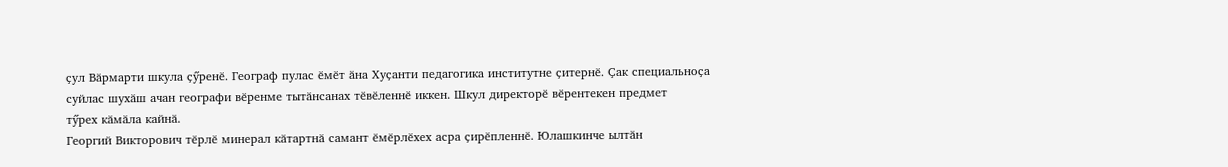ҫул Вӑрмарти шкула ҫӳренӗ. Географ пулас ӗмӗт ӑна Хуҫанти педагогика институтне ҫитернӗ. Ҫак специальноҫа суйлас шухӑш ачан географи вӗренме тытӑнсанах тӗвӗленнӗ иккен. Шкул директорӗ вӗрентекен предмет
тӳрех кӑмӑла кайнӑ.
Георгий Викторович тӗрлӗ минерал кӑтартнӑ самант ӗмӗрлӗхех асра ҫирӗпленнӗ. Юлашкинче ылтӑн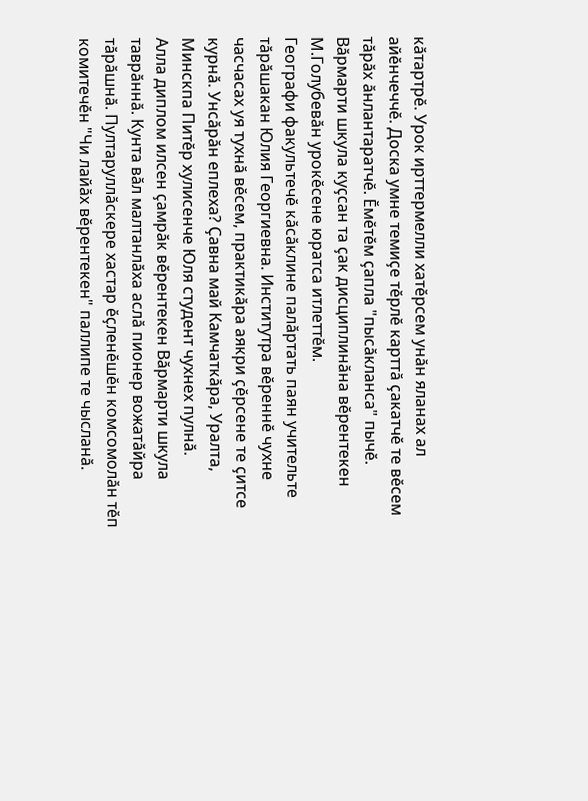кӑтартрӗ. Урок ирттермелли хатӗрсем унӑн яланах ал айӗнчеччӗ. Доска умне темиҫе тӗрлӗ карттӑ ҫакатчӗ те вӗсем тӑрӑх ӑнлантаратчӗ. Ӗмӗтӗм ҫапла "пысӑкланса" пычӗ. Вӑрмарти шкула куҫсан та ҫак дисциплинӑна вӗрентекен М.Голубевӑн урокӗсене юратса итлеттӗм.
Географи факультечӗ кӑсӑклине палӑртать паян учительте тӑрӑшакан Юлия Георгиевна. Институтра вӗреннӗ чухне часчасах уя тухнӑ вӗсем, практикӑра аякри ҫӗрсене те ҫитсе курнӑ. Унсӑрӑн еплеха? Ҫавна май Камчаткӑра, Уралта, Минскпа Питӗр хулисенче Юля студент чухнех пулнӑ.
Алла диплом илсен ҫамрӑк вӗрентекен Вӑрмарти шкула
таврӑннӑ. Кунта вӑл малтанлӑха аслӑ пионер вожатӑйра тӑрӑшнӑ. Пултаруллӑскере хастар ӗҫленӗшӗн комсомолӑн тӗп комитечӗн "Чи лайӑх вӗрентекен" паллипе те чысланӑ.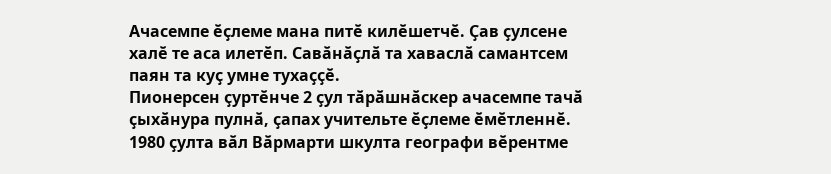Ачасемпе ӗҫлеме мана питӗ килӗшетчӗ. Ҫав ҫулсене халӗ те аса илетӗп. Савӑнӑҫлӑ та хаваслӑ самантсем паян та куҫ умне тухаҫҫӗ.
Пионерсен ҫуртӗнче 2 ҫул тӑрӑшнӑскер ачасемпе тачӑ ҫыхӑнура пулнӑ, ҫапах учительте ӗҫлеме ӗмӗтленнӗ. 1980 ҫулта вӑл Вӑрмарти шкулта географи вӗрентме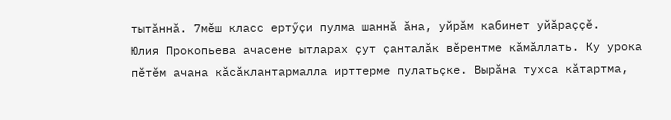тытӑннӑ. 7мӗш класс ертӳҫи пулма шаннӑ ӑна, уйрӑм кабинет уйӑраҫҫӗ.
Юлия Прокопьева ачасене ытларах ҫут ҫанталӑк вӗрентме кӑмӑллать. Ку урока пӗтӗм ачана кӑсӑклантармалла ирттерме пулатьҫке. Вырӑна тухса кӑтартма,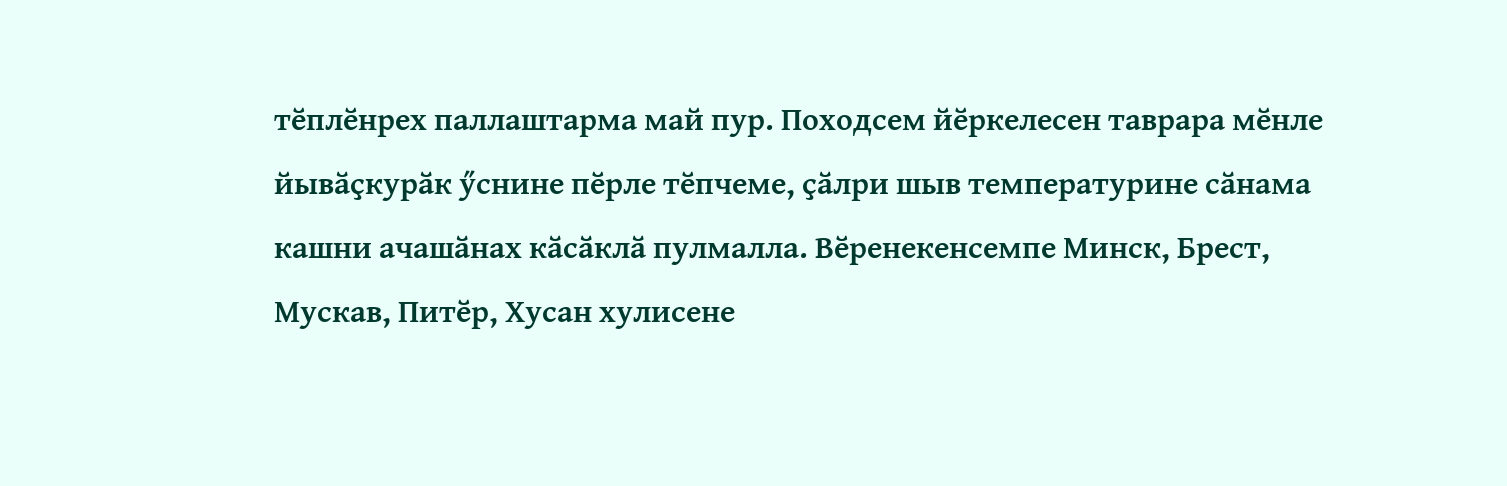тӗплӗнрех паллаштарма май пур. Походсем йӗркелесен таврара мӗнле йывӑҫкурӑк ӳснине пӗрле тӗпчеме, ҫӑлри шыв температурине сӑнама кашни ачашӑнах кӑсӑклӑ пулмалла. Вӗренекенсемпе Минск, Брест, Мускав, Питӗр, Хусан хулисене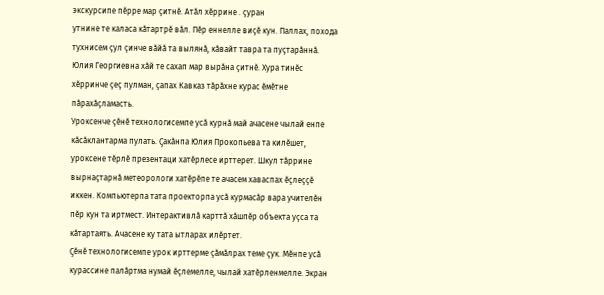экскурсипе пӗрре мар ҫитнӗ. Атӑл хӗррине . ҫуран
утнине те каласа кӑтартрӗ вӑл. Пӗр еннелле виҫӗ кун. Паллах, похода тухнисем ҫул ҫинче вӑйӑ та вылянӑ, кӑвайт тавра та пуҫтарӑннӑ. Юлия Георгиевна хӑй те сахап мар вырӑна ҫитнӗ. Хура тинӗс хӗрринче ҫеҫ пулман, ҫапах Кавказ тӑрӑхне курас ӗмӗтне пӑрахӑҫламасть.
Уроксенче ҫӗнӗ технологисемпе усӑ курнӑ май ачасене чылай енпе кӑсӑклантарма пулать. Ҫакӑнпа Юлия Прокопьева та килӗшет, уроксене тӗрлӗ презентаци хатӗрлесе ирттерет. Шкул тӑррине вырнаҫтарнӑ метеорологи хатӗрӗпе те ачасем хаваспах ӗҫлеҫҫӗ иккен. Компьютерпа тата проекторпа усӑ курмасӑр вара учителӗн пӗр кун та иртмест. Интерактивлӑ карттӑ хӑшпӗр объекта уҫса та кӑтартаять. Ачасене ку тата ытларах илӗртет.
Ҫӗнӗ технологисемпе урок ирттерме ҫӑмӑлрах теме ҫук. Мӗнпе усӑ курассине палӑртма нумай ӗҫлемелле, чылай хатӗрленмелле. Экран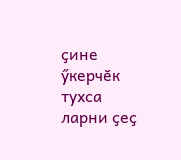ҫине ӳкерчӗк тухса ларни ҫеҫ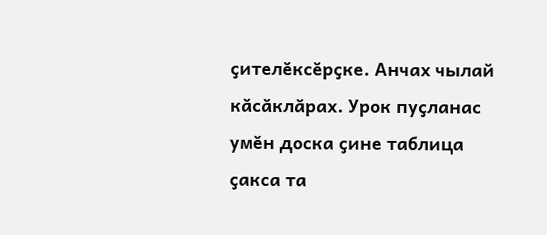ҫителӗксӗрҫке. Анчах чылай кӑсӑклӑрах. Урок пуҫланас умӗн доска ҫине таблица ҫакса та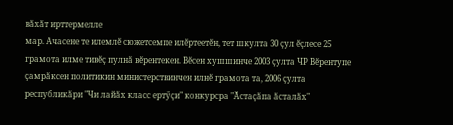вӑхӑт ирттермелле
мар. Ачасене те илемлӗ сюжетсемпе илӗртеетӗн, тет шкулта 30 ҫул ӗҫлесе 25 грамота илме тивӗҫ пулнӑ вӗрентекен. Вӗсен хушшинче 2003 ҫулта ЧР Вӗрентупе ҫамрӑксен политикин министерствинчен илнӗ грамота та, 2006 ҫулта республикӑри "Чи лайӑх класс ертӳҫи" конкурсра "Ӑстаҫӑпа ӑсталӑх"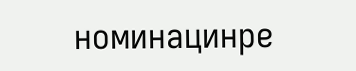номинацинре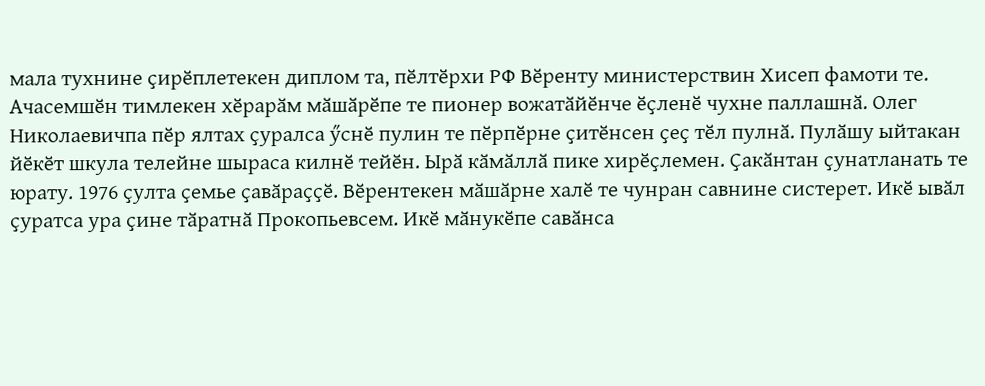мала тухнине ҫирӗплетекен диплом та, пӗлтӗрхи РФ Вӗренту министерствин Хисеп фамоти те. Ачасемшӗн тимлекен хӗрарӑм мӑшӑрӗпе те пионер вожатӑйӗнче ӗҫленӗ чухне паллашнӑ. Олег Николаевичпа пӗр ялтах ҫуралса ӳснӗ пулин те пӗрпӗрне ҫитӗнсен ҫеҫ тӗл пулнӑ. Пулӑшу ыйтакан йӗкӗт шкула телейне шыраса килнӗ тейӗн. Ырӑ кӑмӑллӑ пике хирӗҫлемен. Ҫакӑнтан ҫунатланать те юрату. 1976 ҫулта ҫемье ҫавӑраҫҫӗ. Вӗрентекен мӑшӑрне халӗ те чунран савнине систерет. Икӗ ывӑл ҫуратса ура ҫине тӑратнӑ Прокопьевсем. Икӗ мӑнукӗпе савӑнса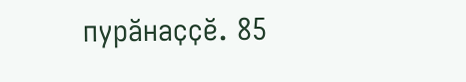пурӑнаҫҫӗ. 85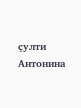ҫулти Антонина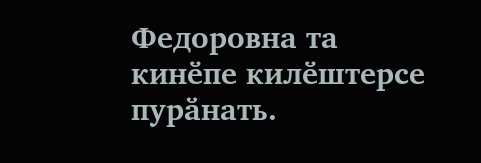Федоровна та кинӗпе килӗштерсе пурӑнать.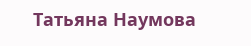Татьяна Наумова